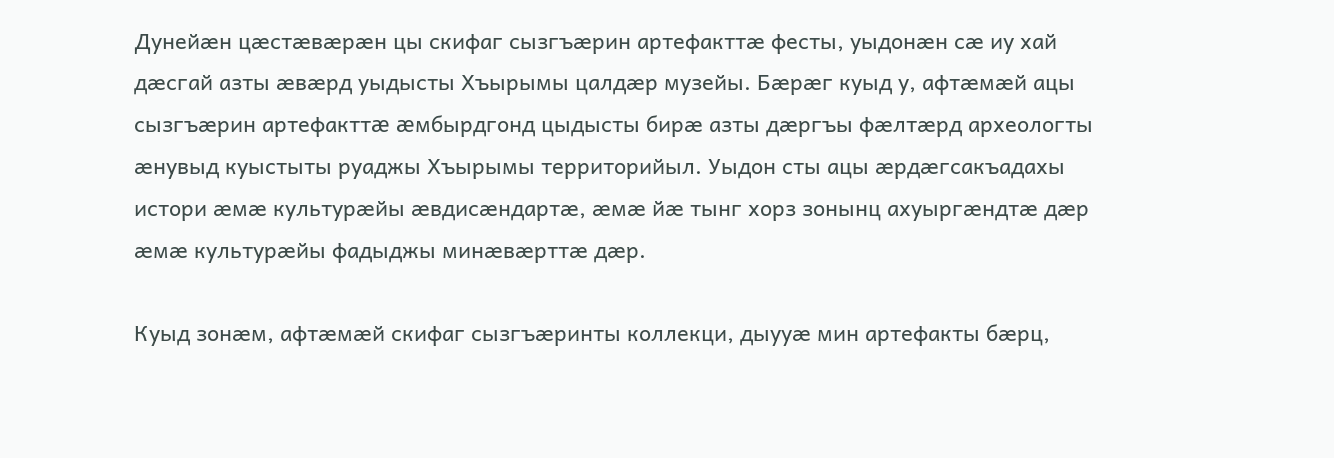Дунейæн цæстæвæрæн цы скифаг сызгъæрин артефакттæ фесты, уыдонæн сæ иу хай дæсгай азты æвæрд уыдысты Хъырымы цалдæр музейы. Бæрæг куыд у, афтæмæй ацы сызгъæрин артефакттæ æмбырдгонд цыдысты бирæ азты дæргъы фæлтæрд археологты æнувыд куыстыты руаджы Хъырымы территорийыл. Уыдон сты ацы æрдæгсакъадахы истори æмæ культурæйы æвдисæндартæ, æмæ йæ тынг хорз зонынц ахуыргæндтæ дæр æмæ культурæйы фадыджы минæвæрттæ дæр.

Куыд зонæм, афтæмæй скифаг сызгъæринты коллекци, дыууæ мин артефакты бæрц,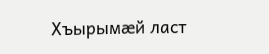Хъырымæй ласт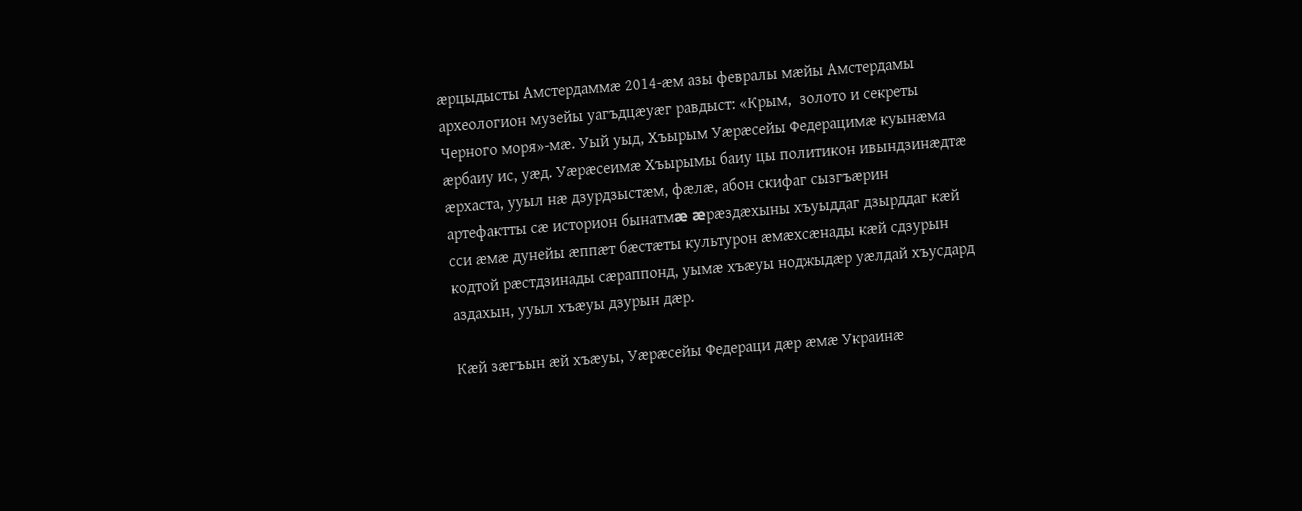æрцыдысты Амстердаммæ 2014-æм азы февралы мæйы Амстердамы археологион музейы уагъдцæуæг равдыст: «Крым,  золото и секреты Черного моря»-мæ. Уый уыд, Хъырым Уæрæсейы Федерацимæ куынæма æрбаиу ис, уæд. Уæрæсеимæ Хъырымы баиу цы политикон ивындзинæдтæ æрхаста, ууыл нæ дзурдзыстæм, фæлæ, абон скифаг сызгъæрин артефактты сæ историон бынатмæ æрæздæхыны хъуыддаг дзырддаг кæй сси æмæ дунейы æппæт бæстæты культурон æмæхсæнады кæй сдзурын кодтой рæстдзинады сæраппонд, уымæ хъæуы ноджыдæр уæлдай хъусдард аздахын, ууыл хъæуы дзурын дæр.

Кæй зæгъын æй хъæуы, Уæрæсейы Федераци дæр æмæ Украинæ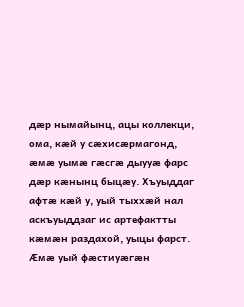дæр нымайынц, ацы коллекци, ома, кæй у сæхисæрмагонд, æмæ уымæ гæсгæ дыууæ фарс дæр кæнынц быцæу. Хъуыддаг афтæ кæй у, уый тыххæй нал аскъуыддзаг ис артефактты кæмæн раздахой, уыцы фарст. Æмæ уый фæстиуæгæн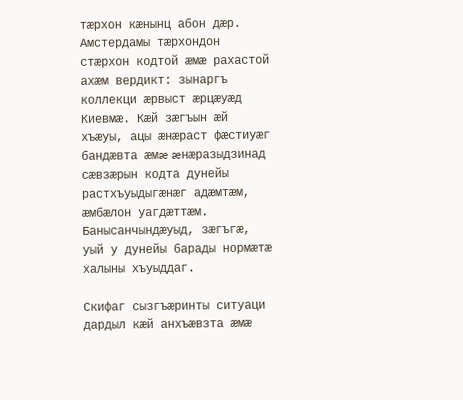тæрхон кæнынц абон дæр. Амстердамы тæрхондон стæрхон кодтой æмæ рахастой ахæм вердикт: зынаргъ коллекци æрвыст æрцæуæд Киевмæ. Кæй зæгъын æй хъæуы, ацы æнæраст фæстиуæг бандæвта æмæ æнæразыдзинад сæвзæрын кодта дунейы растхъуыдыгæнæг адæмтæм, æмбæлон уагдæттæм. Банысанчындæуыд, зæгъгæ, уый у дунейы барады нормæтæ халыны хъуыддаг.

Скифаг сызгъæринты ситуаци дардыл кæй анхъæвзта æмæ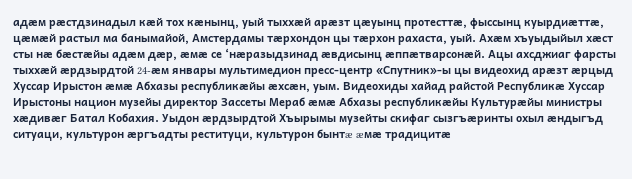адæм рæстдзинадыл кæй тох кæнынц, уый тыххæй арæзт цæуынц протесттæ, фыссынц куырдиæттæ, цæмæй растыл ма банымайой, Амстердамы тæрхондон цы тæрхон рахаста, уый. Ахæм хъуыдыйыл хæст сты нæ бæстæйы адæм дæр, æмæ се ‘нæразыдзинад æвдисынц æппæтварсонæй. Ацы ахсджиаг фарсты тыххæй æрдзырдтой 24-æм январы мультимедион пресс-центр «Спутник»-ы цы видеохид арæзт æрцыд Хуссар Ирыстон æмæ Абхазы республикæйы æхсæн, уым. Видеохиды хайад райстой Республикæ Хуссар Ирыстоны национ музейы директор Зассеты Мераб æмæ Абхазы республикæйы Культурæйы министры хæдивæг Батал Кобахия. Уыдон æрдзырдтой Хъырымы музейты скифаг сызгъæринты охыл æндыгъд ситуаци, культурон æргъадты реституци, культурон бынтæ æмæ традицитæ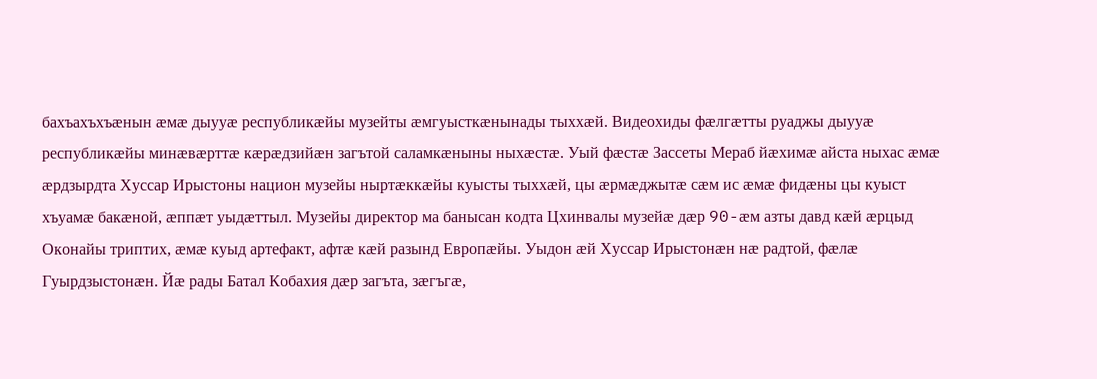бахъахъхъæнын æмæ дыууæ республикæйы музейты æмгуысткæнынады тыххæй. Видеохиды фæлгæтты руаджы дыууæ республикæйы минæвæрттæ кæрæдзийæн загътой саламкæныны ныхæстæ. Уый фæстæ Зассеты Мераб йæхимæ айста ныхас æмæ æрдзырдта Хуссар Ирыстоны национ музейы ныртæккæйы куысты тыххæй, цы æрмæджытæ сæм ис æмæ фидæны цы куыст хъуамæ бакæной, æппæт уыдæттыл. Музейы директор ма банысан кодта Цхинвалы музейæ дæр 90-æм азты давд кæй æрцыд Оконайы триптих, æмæ куыд артефакт, афтæ кæй разынд Европæйы. Уыдон æй Хуссар Ирыстонæн нæ радтой, фæлæ Гуырдзыстонæн. Йæ рады Батал Кобахия дæр загъта, зæгъгæ,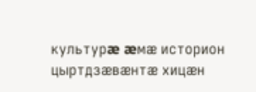культурæ æмæ историон цыртдзæвæнтæ хицæн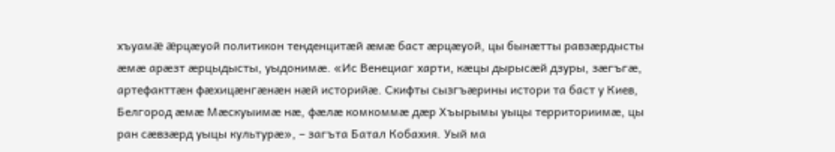хъуамæ æрцæуой политикон тенденцитæй æмæ баст æрцæуой, цы бынæтты равзæрдысты æмæ арæзт æрцыдысты, уыдонимæ. «Ис Венециаг харти, кæцы дырысæй дзуры, зæгъгæ, артефакттæн фæхицæнгæнæн нæй историйæ. Скифты сызгъæрины истори та баст у Киев, Белгород æмæ Мæскуыимæ нæ, фæлæ комкоммæ дæр Хъырымы уыцы территориимæ, цы ран сæвзæрд уыцы культурæ», – загъта Батал Кобахия. Уый ма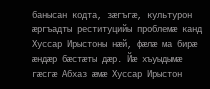банысан кодта, зæгъгæ, культурон æргъадты реституцийы проблемæ канд Хуссар Ирыстоны нæй, фæлæ ма бирæ æндæр бæстæты дæр. Йæ хъуыдымæ гæсгæ Абхаз æмæ Хуссар Ирыстон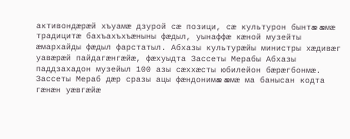активондæрæй хъуамæ дзурой сæ позици, сæ культурон бынтæ æмæ традицитæ бахъахъхъæныны фæдыл, уынаффæ кæной музейты æмархайды фæдыл фарстатыл. Абхазы культурæйы министры хæдивæг уавæрæй пайдагæнгæйæ, фæхуыдта Зассеты Мерабы Абхазы паддзахадон музейыл 100 азы сæххæсты юбилейон бæрæгбонмæ. Зассеты Мераб дæр сразы ацы фæндонимæ æмæ ма банысан кодта гæнæн уæвгæйæ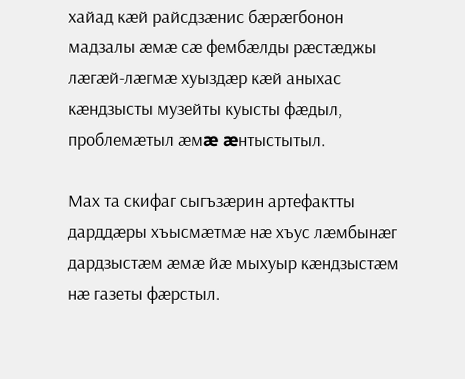хайад кæй райсдзæнис бæрæгбонон мадзалы æмæ сæ фембæлды рæстæджы лæгæй-лæгмæ хуыздæр кæй аныхас кæндзысты музейты куысты фæдыл, проблемæтыл æмæ æнтыстытыл.

Мах та скифаг сыгъзæрин артефактты дарддæры хъысмæтмæ нæ хъус лæмбынæг дардзыстæм æмæ йæ мыхуыр кæндзыстæм нæ газеты фæрстыл.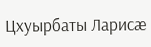Цхуырбаты Ларисæ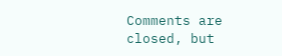Comments are closed, but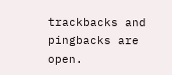trackbacks and pingbacks are open.